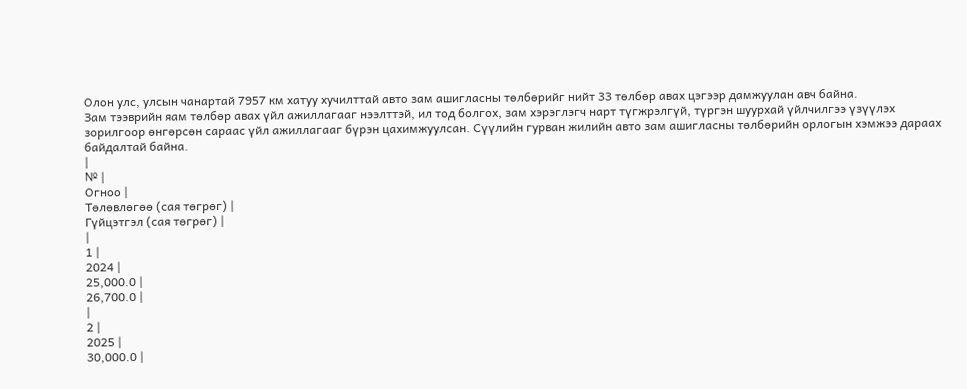Олон улс, улсын чанартай 7957 км хатуу хучилттай авто зам ашигласны төлбөрийг нийт 33 төлбөр авах цэгээр дамжуулан авч байна.
Зам тээврийн яам төлбөр авах үйл ажиллагааг нээлттэй, ил тод болгох, зам хэрэглэгч нарт түгжрэлгүй, түргэн шуурхай үйлчилгээ үзүүлэх зорилгоор өнгөрсөн сараас үйл ажиллагааг бүрэн цахимжуулсан. Сүүлийн гурван жилийн авто зам ашигласны төлбөрийн орлогын хэмжээ дараах байдалтай байна.
|
№ |
Огноо |
Төлөвлөгөө (сая төгрөг) |
Гүйцэтгэл (сая төгрөг) |
|
1 |
2024 |
25,000.0 |
26,700.0 |
|
2 |
2025 |
30,000.0 |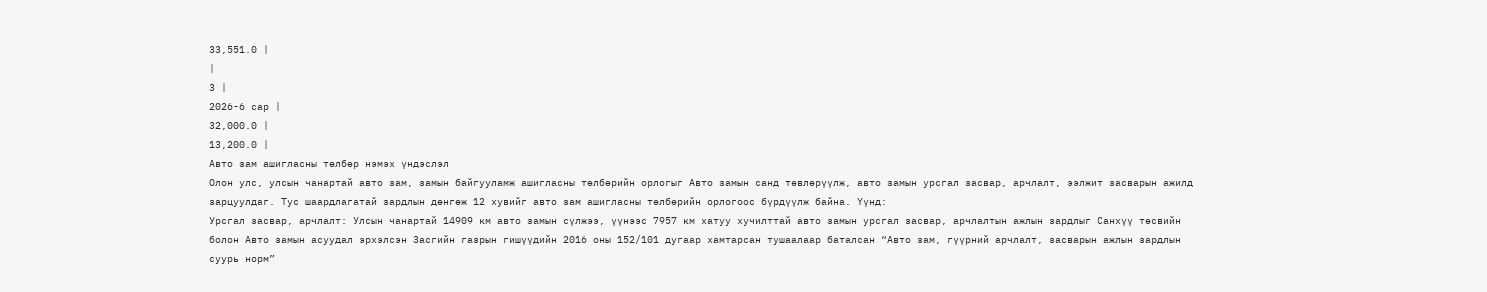33,551.0 |
|
3 |
2026-6 сар |
32,000.0 |
13,200.0 |
Авто зам ашигласны төлбөр нэмэх үндэслэл
Олон улс, улсын чанартай авто зам, замын байгууламж ашигласны төлбөрийн орлогыг Авто замын санд төвлөрүүлж, авто замын урсгал засвар, арчлалт, ээлжит засварын ажилд зарцуулдаг. Тус шаардлагатай зардлын дөнгөж 12 хувийг авто зам ашигласны төлбөрийн орлогоос бүрдүүлж байна. Үүнд:
Урсгал засвар, арчлалт: Улсын чанартай 14909 км авто замын сүлжээ, үүнээс 7957 км хатуу хучилттай авто замын урсгал засвар, арчлалтын ажлын зардлыг Санхүү төсвийн болон Авто замын асуудал эрхэлсэн Засгийн газрын гишүүдийн 2016 оны 152/101 дугаар хамтарсан тушаалаар баталсан “Авто зам, гүүрний арчлалт, засварын ажлын зардлын суурь норм”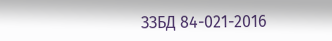ЗЗБД 84-021-2016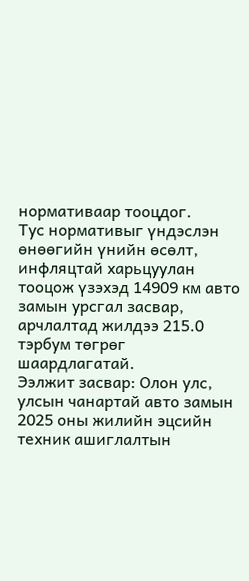нормативаар тооцдог.
Тус нормативыг үндэслэн өнөөгийн үнийн өсөлт, инфляцтай харьцуулан тооцож үзэхэд 14909 км авто замын урсгал засвар, арчлалтад жилдээ 215.0 тэрбум төгрөг шаардлагатай.
Ээлжит засвар: Олон улс, улсын чанартай авто замын 2025 оны жилийн эцсийн техник ашиглалтын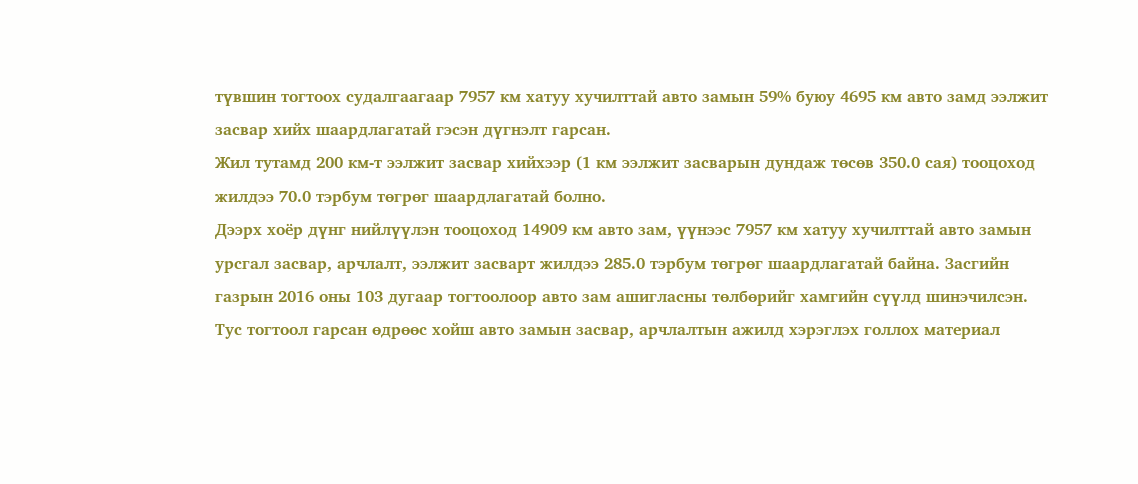түвшин тогтоох судалгаагаар 7957 км хатуу хучилттай авто замын 59% буюу 4695 км авто замд ээлжит засвар хийх шаардлагатай гэсэн дүгнэлт гарсан.
Жил тутамд 200 км-т ээлжит засвар хийхээр (1 км ээлжит засварын дундаж төсөв 350.0 сая) тооцоход жилдээ 70.0 тэрбум төгрөг шаардлагатай болно.
Дээрх хоёр дүнг нийлүүлэн тооцоход 14909 км авто зам, үүнээс 7957 км хатуу хучилттай авто замын урсгал засвар, арчлалт, ээлжит засварт жилдээ 285.0 тэрбум төгрөг шаардлагатай байна. Засгийн газрын 2016 оны 103 дугаар тогтоолоор авто зам ашигласны төлбөрийг хамгийн сүүлд шинэчилсэн.
Тус тогтоол гарсан өдрөөс хойш авто замын засвар, арчлалтын ажилд хэрэглэх голлох материал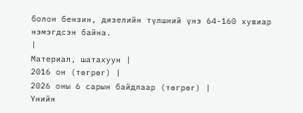болон бензин, дизелийн түлшний үнэ 64-160 хувиар нэмэгдсэн байна.
|
Материал, шатахуун |
2016 он (төгрөг) |
2026 оны 6 сарын байдлаар (төгрөг) |
Үнийн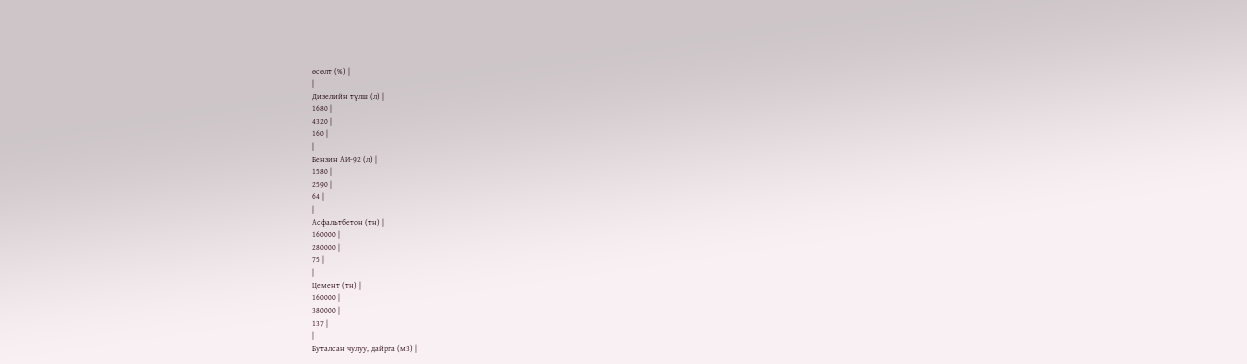өсөлт (%) |
|
Дизелийн түлш (л) |
1680 |
4320 |
160 |
|
Бензин АИ-92 (л) |
1580 |
2590 |
64 |
|
Асфальтбетон (тн) |
160000 |
280000 |
75 |
|
Цемент (тн) |
160000 |
380000 |
137 |
|
Буталсан чулуу, дайрга (м3) |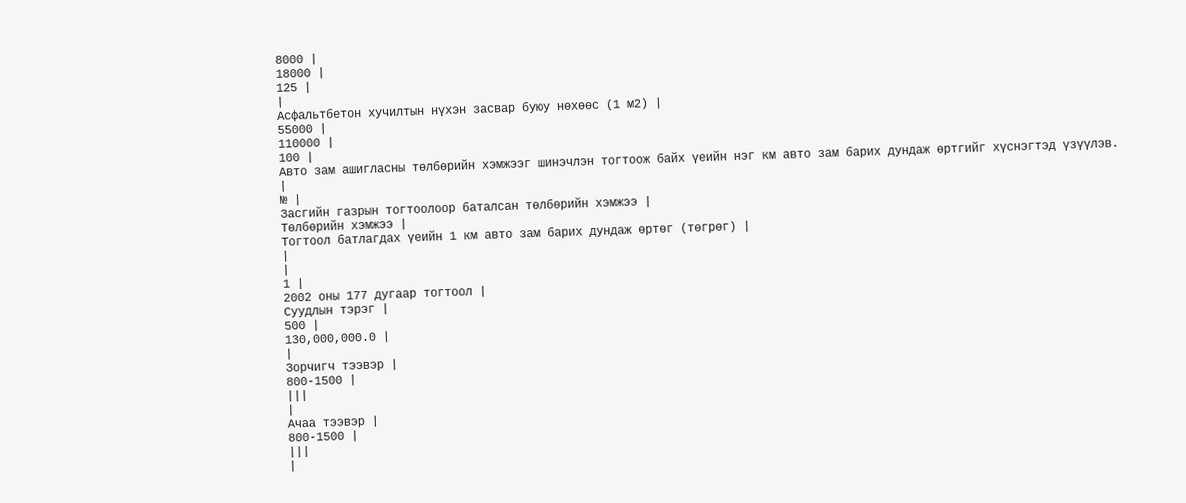8000 |
18000 |
125 |
|
Асфальтбетон хучилтын нүхэн засвар буюу нөхөөс (1 м2) |
55000 |
110000 |
100 |
Авто зам ашигласны төлбөрийн хэмжээг шинэчлэн тогтоож байх үеийн нэг км авто зам барих дундаж өртгийг хүснэгтэд үзүүлэв.
|
№ |
Засгийн газрын тогтоолоор баталсан төлбөрийн хэмжээ |
Төлбөрийн хэмжээ |
Тогтоол батлагдах үеийн 1 км авто зам барих дундаж өртөг (төгрөг) |
|
|
1 |
2002 оны 177 дугаар тогтоол |
Суудлын тэрэг |
500 |
130,000,000.0 |
|
Зорчигч тээвэр |
800-1500 |
|||
|
Ачаа тээвэр |
800-1500 |
|||
|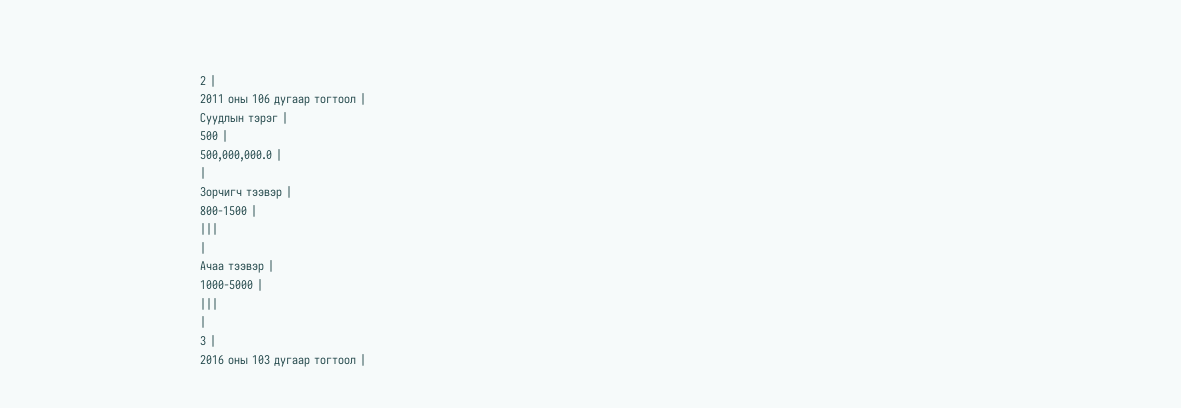2 |
2011 оны 106 дугаар тогтоол |
Суудлын тэрэг |
500 |
500,000,000.0 |
|
Зорчигч тээвэр |
800-1500 |
|||
|
Ачаа тээвэр |
1000-5000 |
|||
|
3 |
2016 оны 103 дугаар тогтоол |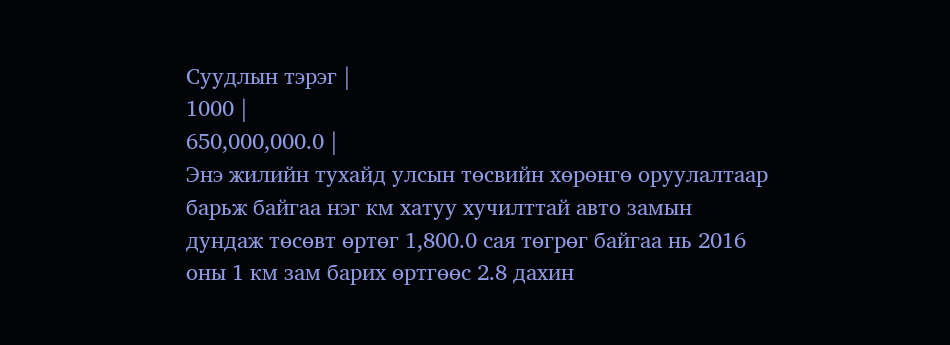Суудлын тэрэг |
1000 |
650,000,000.0 |
Энэ жилийн тухайд улсын төсвийн хөрөнгө оруулалтаар барьж байгаа нэг км хатуу хучилттай авто замын дундаж төсөвт өртөг 1,800.0 сая төгрөг байгаа нь 2016 оны 1 км зам барих өртгөөс 2.8 дахин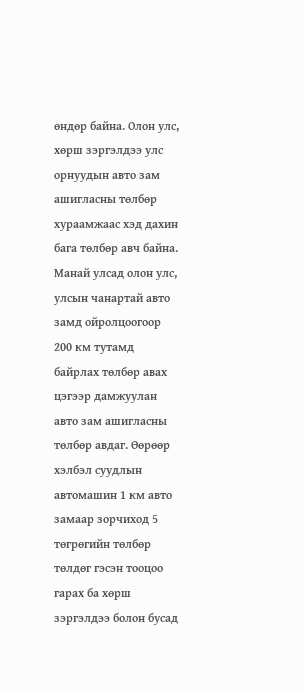өндөр байна. Олон улс, хөрш зэргэлдээ улс орнуудын авто зам ашигласны төлбөр хураамжаас хэд дахин бага төлбөр авч байна.
Манай улсад олон улс, улсын чанартай авто замд ойролцоогоор 200 км тутамд байрлах төлбөр авах цэгээр дамжуулан авто зам ашигласны төлбөр авдаг. Өөрөөр хэлбэл суудлын автомашин 1 км авто замаар зорчиход 5 төгрөгийн төлбөр төлдөг гэсэн тооцоо гарах ба хөрш зэргэлдээ болон бусад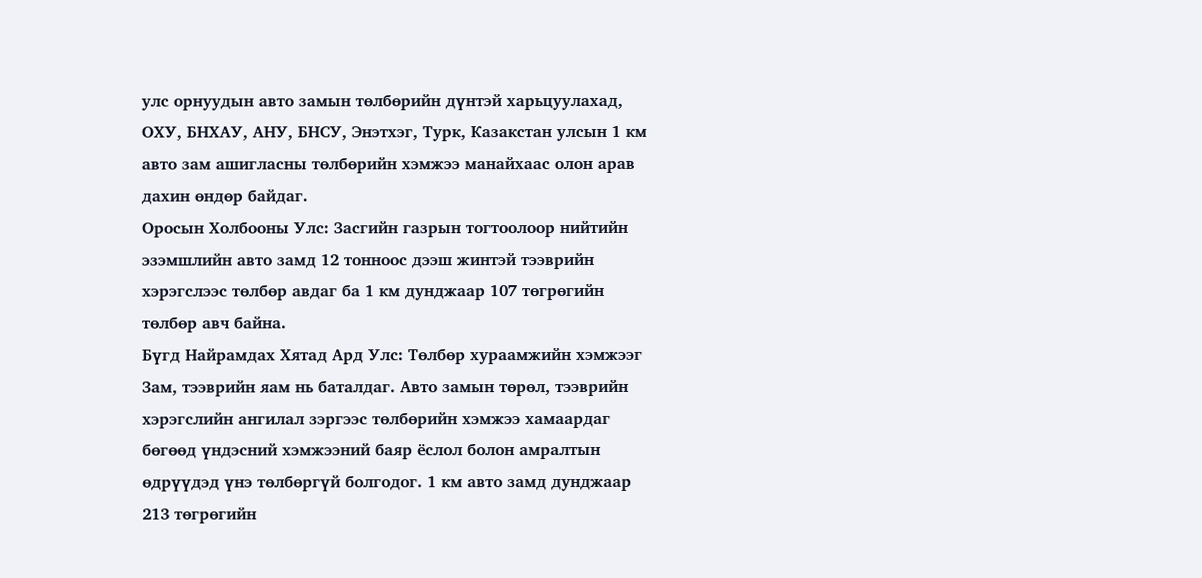улс орнуудын авто замын төлбөрийн дүнтэй харьцуулахад, ОХУ, БНХАУ, АНУ, БНСУ, Энэтхэг, Турк, Казакстан улсын 1 км авто зам ашигласны төлбөрийн хэмжээ манайхаас олон арав дахин өндөр байдаг.
Оросын Холбооны Улс: Засгийн газрын тогтоолоор нийтийн эзэмшлийн авто замд 12 тонноос дээш жинтэй тээврийн хэрэгслээс төлбөр авдаг ба 1 км дунджаар 107 төгрөгийн төлбөр авч байна.
Бүгд Найрамдах Хятад Ард Улс: Төлбөр хураамжийн хэмжээг Зам, тээврийн яам нь баталдаг. Авто замын төрөл, тээврийн хэрэгслийн ангилал зэргээс төлбөрийн хэмжээ хамаардаг бөгөөд үндэсний хэмжээний баяр ёслол болон амралтын өдрүүдэд үнэ төлбөргүй болгодог. 1 км авто замд дунджаар 213 төгрөгийн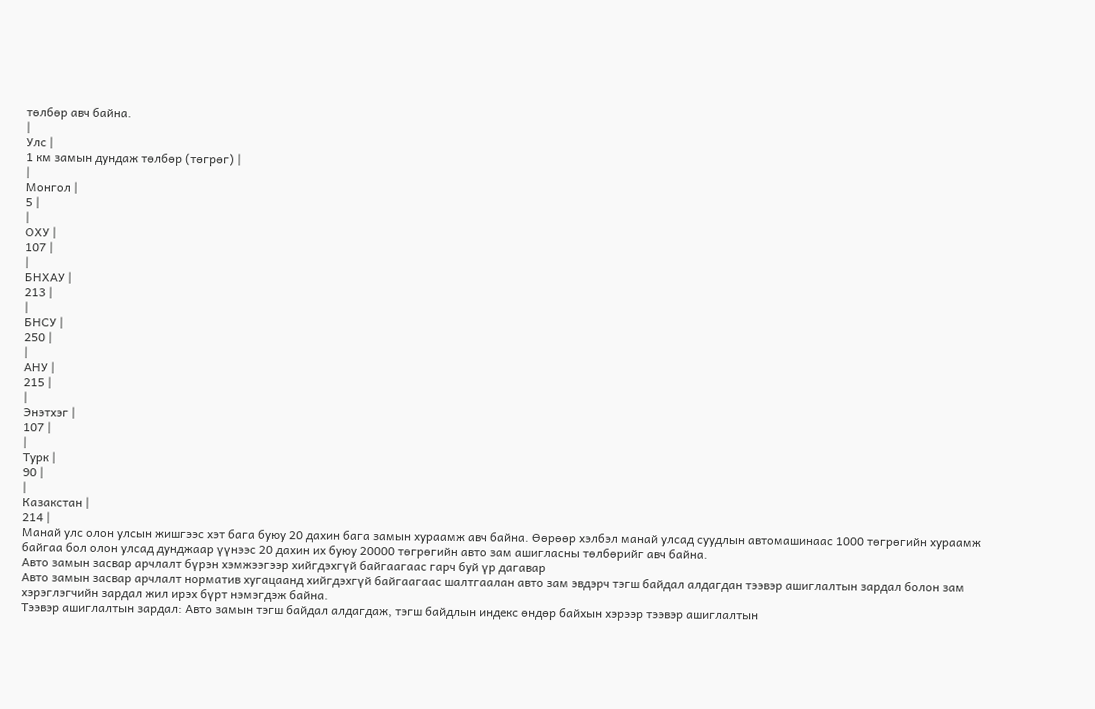төлбөр авч байна.
|
Улс |
1 км замын дундаж төлбөр (төгрөг) |
|
Монгол |
5 |
|
ОХУ |
107 |
|
БНХАУ |
213 |
|
БНСУ |
250 |
|
АНУ |
215 |
|
Энэтхэг |
107 |
|
Турк |
90 |
|
Казакстан |
214 |
Манай улс олон улсын жишгээс хэт бага буюу 20 дахин бага замын хураамж авч байна. Өөрөөр хэлбэл манай улсад суудлын автомашинаас 1000 төгрөгийн хураамж байгаа бол олон улсад дунджаар үүнээс 20 дахин их буюу 20000 төгрөгийн авто зам ашигласны төлбөрийг авч байна.
Авто замын засвар арчлалт бүрэн хэмжээгээр хийгдэхгүй байгаагаас гарч буй үр дагавар
Авто замын засвар арчлалт норматив хугацаанд хийгдэхгүй байгаагаас шалтгаалан авто зам эвдэрч тэгш байдал алдагдан тээвэр ашиглалтын зардал болон зам хэрэглэгчийн зардал жил ирэх бүрт нэмэгдэж байна.
Тээвэр ашиглалтын зардал: Авто замын тэгш байдал алдагдаж, тэгш байдлын индекс өндөр байхын хэрээр тээвэр ашиглалтын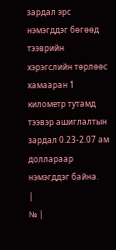зардал эрс нэмэгддэг бөгөөд тээврийн хэрэгслийн төрлөөс хамааран 1 километр тутамд тээвэр ашиглалтын зардал 0.23-2.07 ам доллараар нэмэгддэг байна.
|
№ |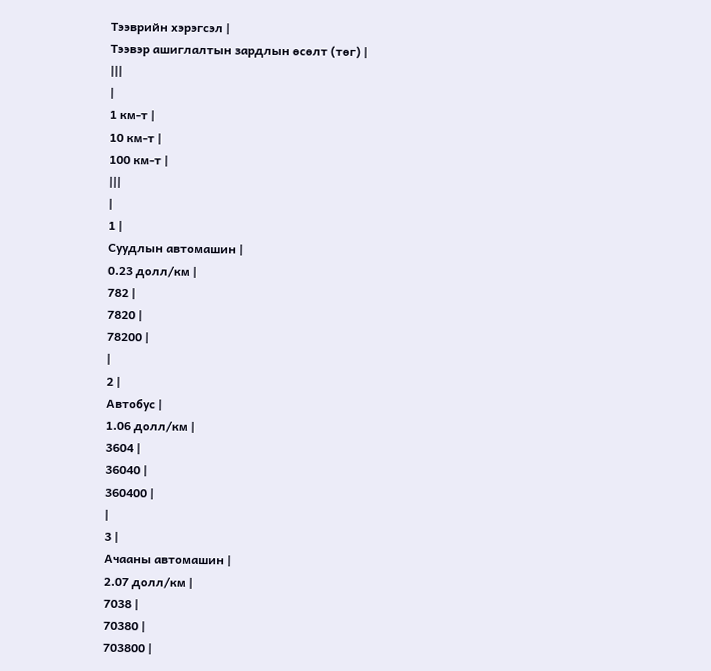Тээврийн хэрэгсэл |
Тээвэр ашиглалтын зардлын өсөлт (төг) |
|||
|
1 км-т |
10 км-т |
100 км-т |
|||
|
1 |
Суудлын автомашин |
0.23 долл/км |
782 |
7820 |
78200 |
|
2 |
Автобус |
1.06 долл/км |
3604 |
36040 |
360400 |
|
3 |
Ачааны автомашин |
2.07 долл/км |
7038 |
70380 |
703800 |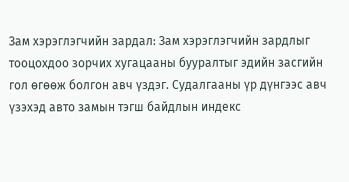Зам хэрэглэгчийн зардал: Зам хэрэглэгчийн зардлыг тооцохдоо зорчих хугацааны бууралтыг эдийн засгийн гол өгөөж болгон авч үздэг. Судалгааны үр дүнгээс авч үзэхэд авто замын тэгш байдлын индекс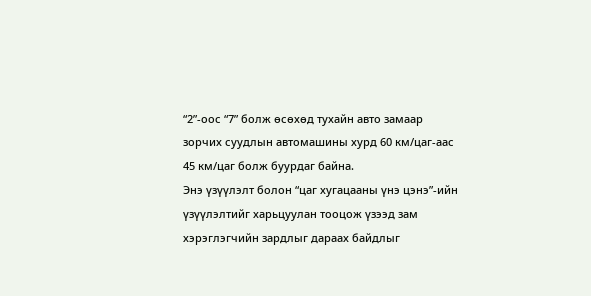“2”-оос “7” болж өсөхөд тухайн авто замаар зорчих суудлын автомашины хурд 60 км/цаг-аас 45 км/цаг болж буурдаг байна.
Энэ үзүүлэлт болон “цаг хугацааны үнэ цэнэ”-ийн үзүүлэлтийг харьцуулан тооцож үзээд зам хэрэглэгчийн зардлыг дараах байдлыг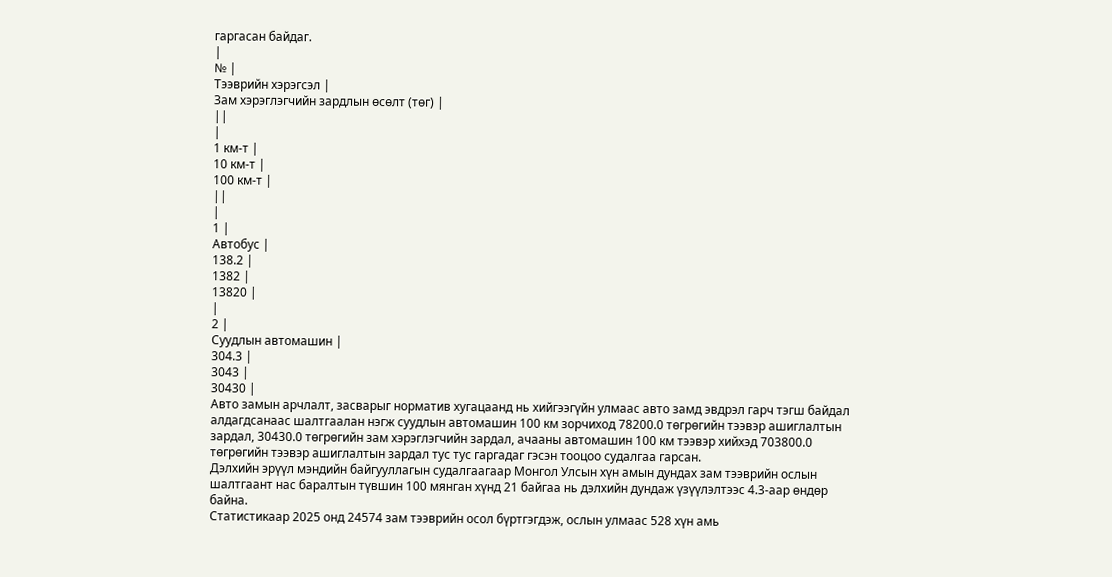гаргасан байдаг.
|
№ |
Тээврийн хэрэгсэл |
Зам хэрэглэгчийн зардлын өсөлт (төг) |
||
|
1 км-т |
10 км-т |
100 км-т |
||
|
1 |
Автобус |
138.2 |
1382 |
13820 |
|
2 |
Суудлын автомашин |
304.3 |
3043 |
30430 |
Авто замын арчлалт, засварыг норматив хугацаанд нь хийгээгүйн улмаас авто замд эвдрэл гарч тэгш байдал алдагдсанаас шалтгаалан нэгж суудлын автомашин 100 км зорчиход 78200.0 төгрөгийн тээвэр ашиглалтын зардал, 30430.0 төгрөгийн зам хэрэглэгчийн зардал, ачааны автомашин 100 км тээвэр хийхэд 703800.0 төгрөгийн тээвэр ашиглалтын зардал тус тус гаргадаг гэсэн тооцоо судалгаа гарсан.
Дэлхийн эрүүл мэндийн байгууллагын судалгаагаар Монгол Улсын хүн амын дундах зам тээврийн ослын шалтгаант нас баралтын түвшин 100 мянган хүнд 21 байгаа нь дэлхийн дундаж үзүүлэлтээс 4.3-аар өндөр байна.
Статистикаар 2025 онд 24574 зам тээврийн осол бүртгэгдэж, ослын улмаас 528 хүн амь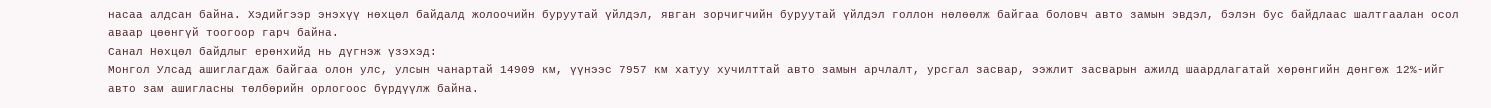насаа алдсан байна. Хэдийгээр энэхүү нөхцөл байдалд жолоочийн буруутай үйлдэл, явган зорчигчийн буруутай үйлдэл голлон нөлөөлж байгаа боловч авто замын эвдэл, бэлэн бус байдлаас шалтгаалан осол аваар цөөнгүй тоогоор гарч байна.
Санал Нөхцөл байдлыг ерөнхийд нь дүгнэж үзэхэд:
Монгол Улсад ашиглагдаж байгаа олон улс, улсын чанартай 14909 км, үүнээс 7957 км хатуу хучилттай авто замын арчлалт, урсгал засвар, ээжлит засварын ажилд шаардлагатай хөрөнгийн дөнгөж 12%-ийг авто зам ашигласны төлбөрийн орлогоос бүрдүүлж байна.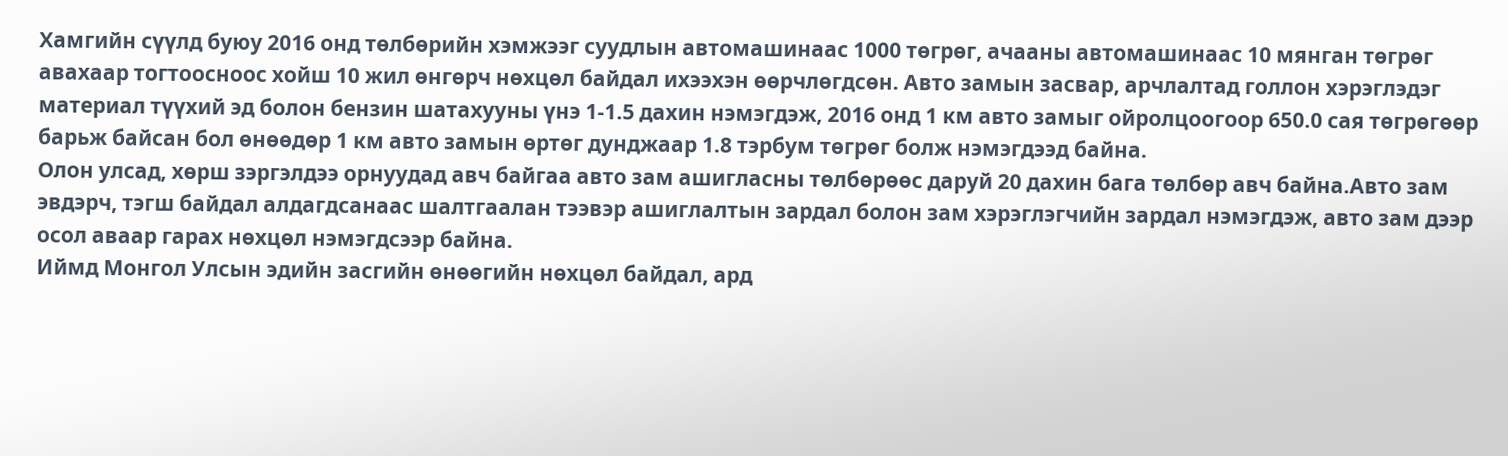Хамгийн сүүлд буюу 2016 онд төлбөрийн хэмжээг суудлын автомашинаас 1000 төгрөг, ачааны автомашинаас 10 мянган төгрөг авахаар тогтоосноос хойш 10 жил өнгөрч нөхцөл байдал ихээхэн өөрчлөгдсөн. Авто замын засвар, арчлалтад голлон хэрэглэдэг материал түүхий эд болон бензин шатахууны үнэ 1-1.5 дахин нэмэгдэж, 2016 онд 1 км авто замыг ойролцоогоор 650.0 сая төгрөгөөр барьж байсан бол өнөөдөр 1 км авто замын өртөг дунджаар 1.8 тэрбум төгрөг болж нэмэгдээд байна.
Олон улсад, хөрш зэргэлдээ орнуудад авч байгаа авто зам ашигласны төлбөрөөс даруй 20 дахин бага төлбөр авч байна.Авто зам эвдэрч, тэгш байдал алдагдсанаас шалтгаалан тээвэр ашиглалтын зардал болон зам хэрэглэгчийн зардал нэмэгдэж, авто зам дээр осол аваар гарах нөхцөл нэмэгдсээр байна.
Иймд Монгол Улсын эдийн засгийн өнөөгийн нөхцөл байдал, ард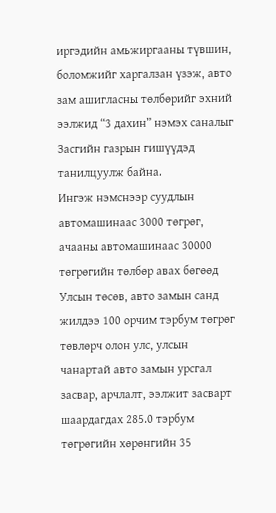иргэдийн амьжиргааны түвшин, боломжийг харгалзан үзэж, авто зам ашигласны төлбөрийг эхний ээлжид “3 дахин” нэмэх саналыг Засгийн газрын гишүүдэд танилцуулж байна.
Ингэж нэмснээр суудлын автомашинаас 3000 төгрөг, ачааны автомашинаас 30000 төгрөгийн төлбөр авах бөгөөд Улсын төсөв, авто замын санд жилдээ 100 орчим тэрбум төгрөг төвлөрч олон улс, улсын чанартай авто замын урсгал засвар, арчлалт, ээлжит засварт шаардагдах 285.0 тэрбум төгрөгийн хөрөнгийн 35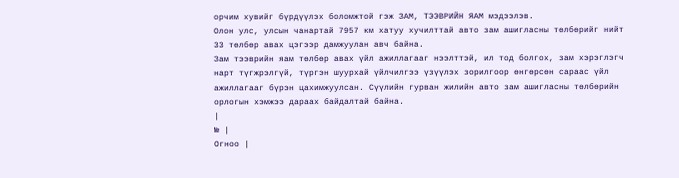орчим хувийг бүрдүүлэх боломжтой гэж ЗАМ, ТЭЭВРИЙН ЯАМ мэдээлэв.
Олон улс, улсын чанартай 7957 км хатуу хучилттай авто зам ашигласны төлбөрийг нийт 33 төлбөр авах цэгээр дамжуулан авч байна.
Зам тээврийн яам төлбөр авах үйл ажиллагааг нээлттэй, ил тод болгох, зам хэрэглэгч нарт түгжрэлгүй, түргэн шуурхай үйлчилгээ үзүүлэх зорилгоор өнгөрсөн сараас үйл ажиллагааг бүрэн цахимжуулсан. Сүүлийн гурван жилийн авто зам ашигласны төлбөрийн орлогын хэмжээ дараах байдалтай байна.
|
№ |
Огноо |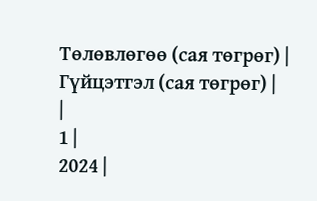Төлөвлөгөө (сая төгрөг) |
Гүйцэтгэл (сая төгрөг) |
|
1 |
2024 |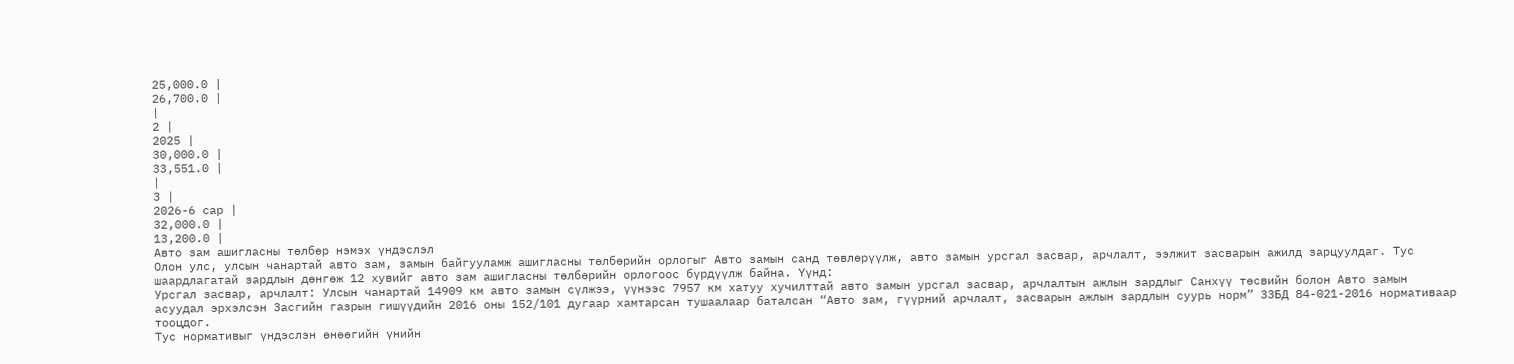25,000.0 |
26,700.0 |
|
2 |
2025 |
30,000.0 |
33,551.0 |
|
3 |
2026-6 сар |
32,000.0 |
13,200.0 |
Авто зам ашигласны төлбөр нэмэх үндэслэл
Олон улс, улсын чанартай авто зам, замын байгууламж ашигласны төлбөрийн орлогыг Авто замын санд төвлөрүүлж, авто замын урсгал засвар, арчлалт, ээлжит засварын ажилд зарцуулдаг. Тус шаардлагатай зардлын дөнгөж 12 хувийг авто зам ашигласны төлбөрийн орлогоос бүрдүүлж байна. Үүнд:
Урсгал засвар, арчлалт: Улсын чанартай 14909 км авто замын сүлжээ, үүнээс 7957 км хатуу хучилттай авто замын урсгал засвар, арчлалтын ажлын зардлыг Санхүү төсвийн болон Авто замын асуудал эрхэлсэн Засгийн газрын гишүүдийн 2016 оны 152/101 дугаар хамтарсан тушаалаар баталсан “Авто зам, гүүрний арчлалт, засварын ажлын зардлын суурь норм” ЗЗБД 84-021-2016 нормативаар тооцдог.
Тус нормативыг үндэслэн өнөөгийн үнийн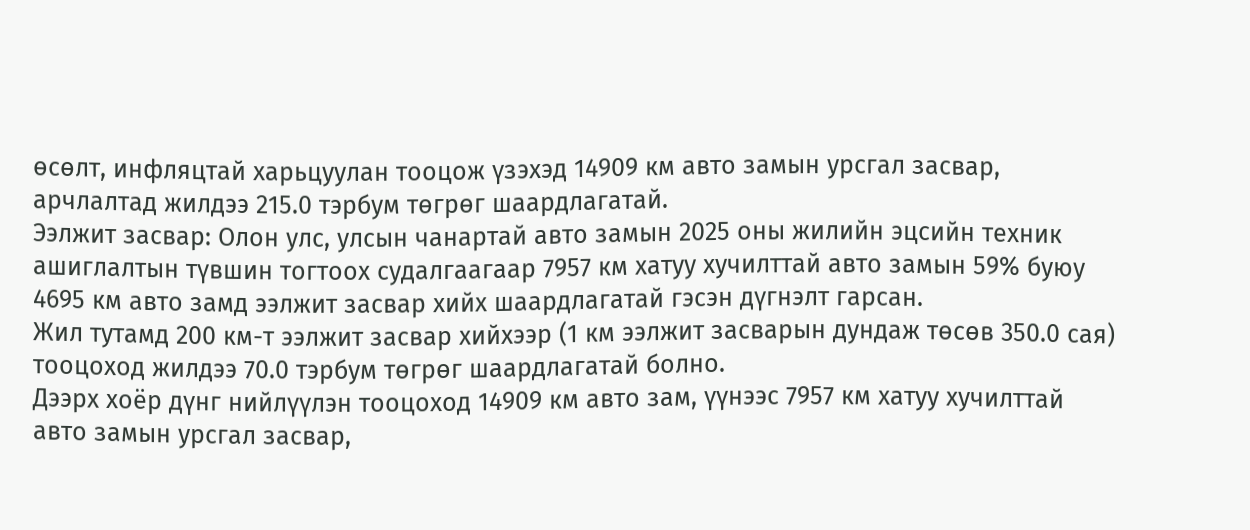өсөлт, инфляцтай харьцуулан тооцож үзэхэд 14909 км авто замын урсгал засвар, арчлалтад жилдээ 215.0 тэрбум төгрөг шаардлагатай.
Ээлжит засвар: Олон улс, улсын чанартай авто замын 2025 оны жилийн эцсийн техник ашиглалтын түвшин тогтоох судалгаагаар 7957 км хатуу хучилттай авто замын 59% буюу 4695 км авто замд ээлжит засвар хийх шаардлагатай гэсэн дүгнэлт гарсан.
Жил тутамд 200 км-т ээлжит засвар хийхээр (1 км ээлжит засварын дундаж төсөв 350.0 сая) тооцоход жилдээ 70.0 тэрбум төгрөг шаардлагатай болно.
Дээрх хоёр дүнг нийлүүлэн тооцоход 14909 км авто зам, үүнээс 7957 км хатуу хучилттай авто замын урсгал засвар,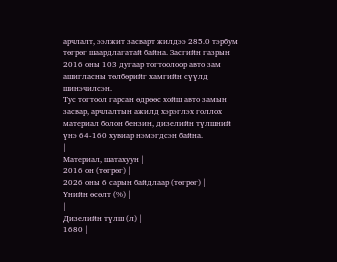арчлалт, ээлжит засварт жилдээ 285.0 тэрбум төгрөг шаардлагатай байна. Засгийн газрын 2016 оны 103 дугаар тогтоолоор авто зам ашигласны төлбөрийг хамгийн сүүлд шинэчилсэн.
Тус тогтоол гарсан өдрөөс хойш авто замын засвар, арчлалтын ажилд хэрэглэх голлох материал болон бензин, дизелийн түлшний үнэ 64-160 хувиар нэмэгдсэн байна.
|
Материал, шатахуун |
2016 он (төгрөг) |
2026 оны 6 сарын байдлаар (төгрөг) |
Үнийн өсөлт (%) |
|
Дизелийн түлш (л) |
1680 |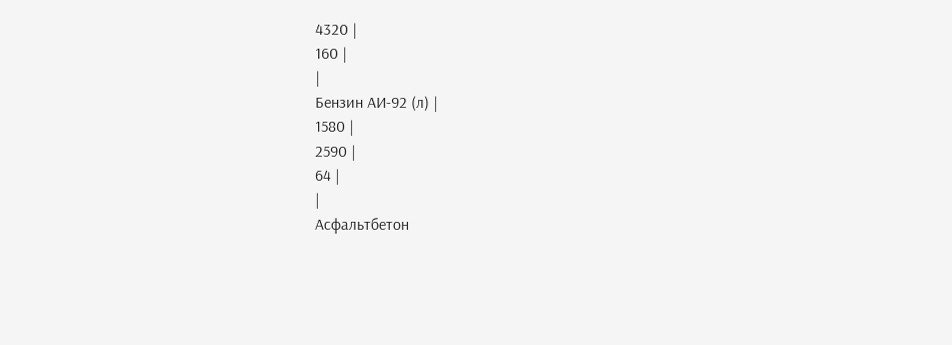4320 |
160 |
|
Бензин АИ-92 (л) |
1580 |
2590 |
64 |
|
Асфальтбетон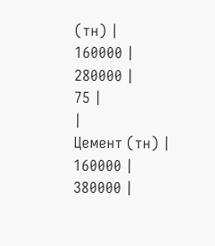(тн) |
160000 |
280000 |
75 |
|
Цемент (тн) |
160000 |
380000 |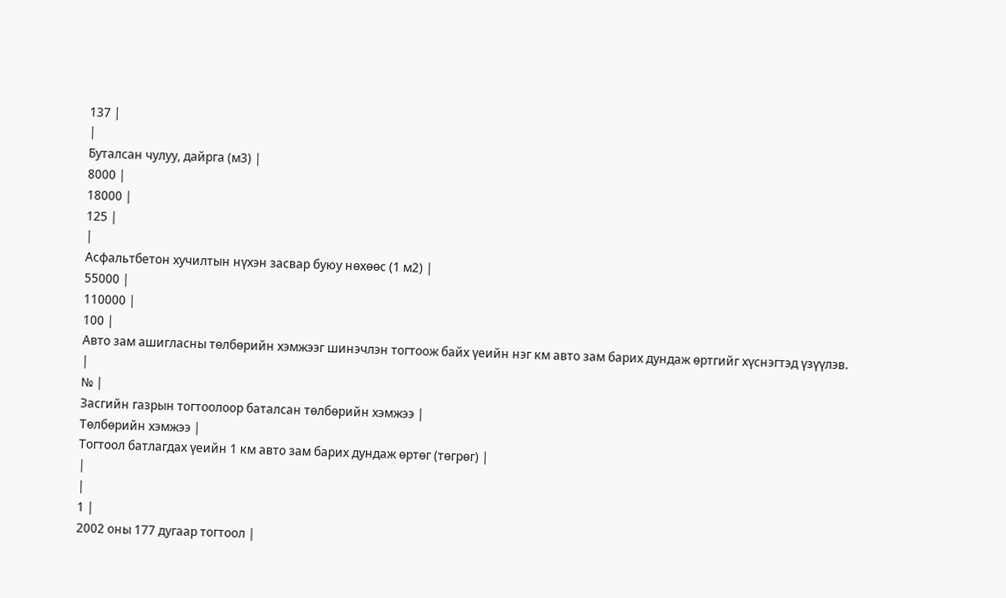137 |
|
Буталсан чулуу, дайрга (м3) |
8000 |
18000 |
125 |
|
Асфальтбетон хучилтын нүхэн засвар буюу нөхөөс (1 м2) |
55000 |
110000 |
100 |
Авто зам ашигласны төлбөрийн хэмжээг шинэчлэн тогтоож байх үеийн нэг км авто зам барих дундаж өртгийг хүснэгтэд үзүүлэв.
|
№ |
Засгийн газрын тогтоолоор баталсан төлбөрийн хэмжээ |
Төлбөрийн хэмжээ |
Тогтоол батлагдах үеийн 1 км авто зам барих дундаж өртөг (төгрөг) |
|
|
1 |
2002 оны 177 дугаар тогтоол |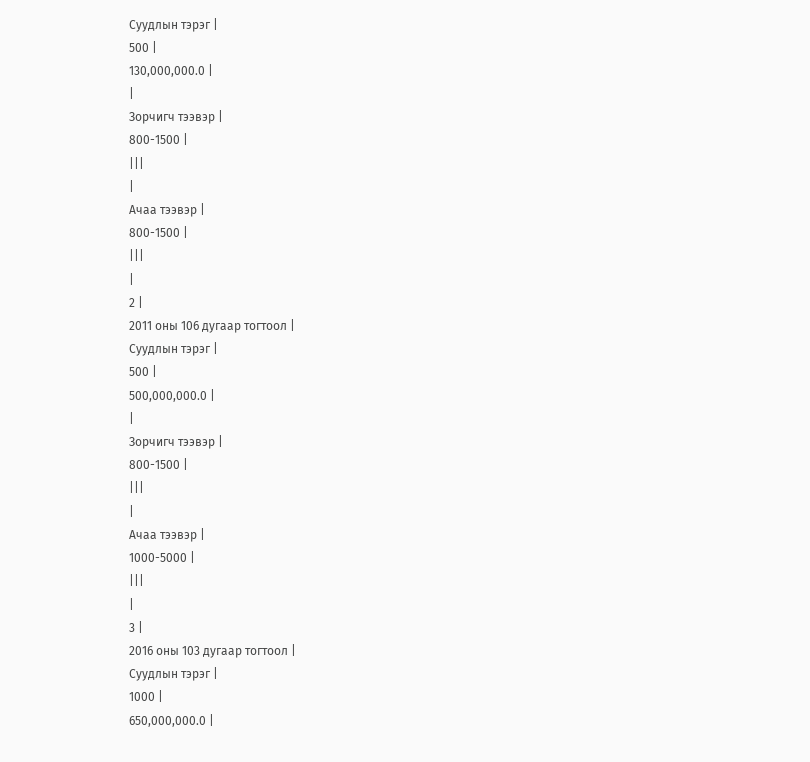Суудлын тэрэг |
500 |
130,000,000.0 |
|
Зорчигч тээвэр |
800-1500 |
|||
|
Ачаа тээвэр |
800-1500 |
|||
|
2 |
2011 оны 106 дугаар тогтоол |
Суудлын тэрэг |
500 |
500,000,000.0 |
|
Зорчигч тээвэр |
800-1500 |
|||
|
Ачаа тээвэр |
1000-5000 |
|||
|
3 |
2016 оны 103 дугаар тогтоол |
Суудлын тэрэг |
1000 |
650,000,000.0 |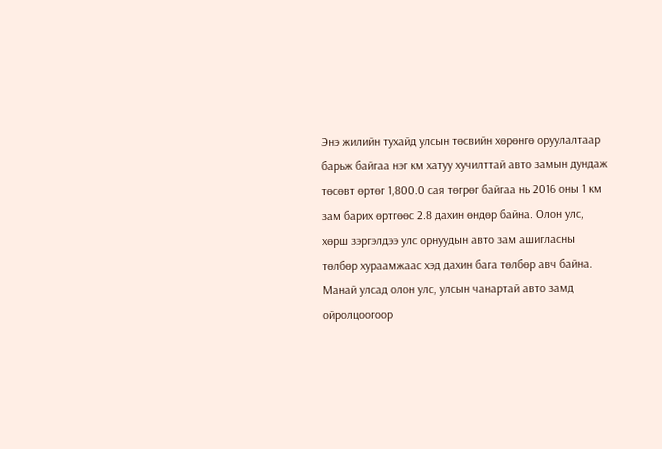Энэ жилийн тухайд улсын төсвийн хөрөнгө оруулалтаар барьж байгаа нэг км хатуу хучилттай авто замын дундаж төсөвт өртөг 1,800.0 сая төгрөг байгаа нь 2016 оны 1 км зам барих өртгөөс 2.8 дахин өндөр байна. Олон улс, хөрш зэргэлдээ улс орнуудын авто зам ашигласны төлбөр хураамжаас хэд дахин бага төлбөр авч байна.
Манай улсад олон улс, улсын чанартай авто замд ойролцоогоор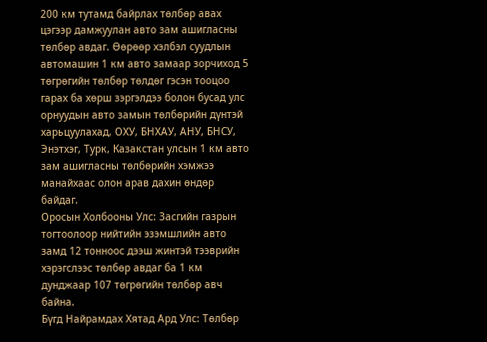200 км тутамд байрлах төлбөр авах цэгээр дамжуулан авто зам ашигласны төлбөр авдаг. Өөрөөр хэлбэл суудлын автомашин 1 км авто замаар зорчиход 5 төгрөгийн төлбөр төлдөг гэсэн тооцоо гарах ба хөрш зэргэлдээ болон бусад улс орнуудын авто замын төлбөрийн дүнтэй харьцуулахад, ОХУ, БНХАУ, АНУ, БНСУ, Энэтхэг, Турк, Казакстан улсын 1 км авто зам ашигласны төлбөрийн хэмжээ манайхаас олон арав дахин өндөр байдаг.
Оросын Холбооны Улс: Засгийн газрын тогтоолоор нийтийн эзэмшлийн авто замд 12 тонноос дээш жинтэй тээврийн хэрэгслээс төлбөр авдаг ба 1 км дунджаар 107 төгрөгийн төлбөр авч байна.
Бүгд Найрамдах Хятад Ард Улс: Төлбөр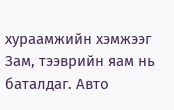хураамжийн хэмжээг Зам, тээврийн яам нь баталдаг. Авто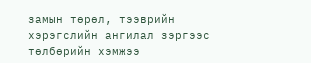замын төрөл, тээврийн хэрэгслийн ангилал зэргээс төлбөрийн хэмжээ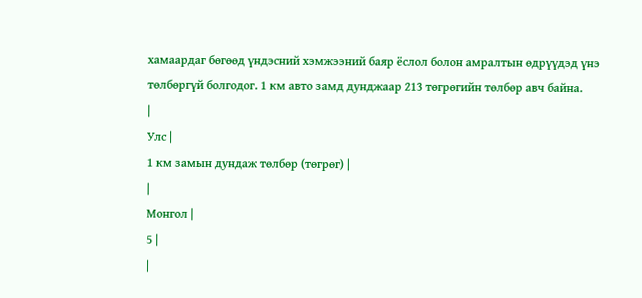хамаардаг бөгөөд үндэсний хэмжээний баяр ёслол болон амралтын өдрүүдэд үнэ төлбөргүй болгодог. 1 км авто замд дунджаар 213 төгрөгийн төлбөр авч байна.
|
Улс |
1 км замын дундаж төлбөр (төгрөг) |
|
Монгол |
5 |
|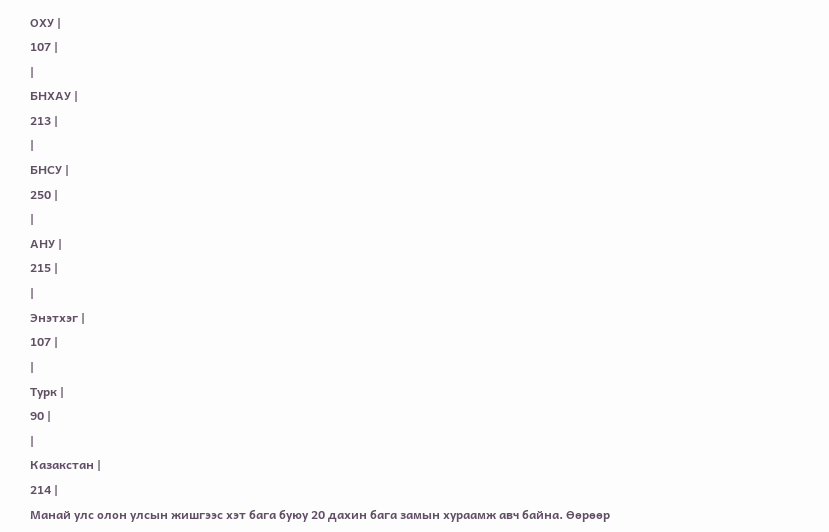ОХУ |
107 |
|
БНХАУ |
213 |
|
БНСУ |
250 |
|
АНУ |
215 |
|
Энэтхэг |
107 |
|
Турк |
90 |
|
Казакстан |
214 |
Манай улс олон улсын жишгээс хэт бага буюу 20 дахин бага замын хураамж авч байна. Өөрөөр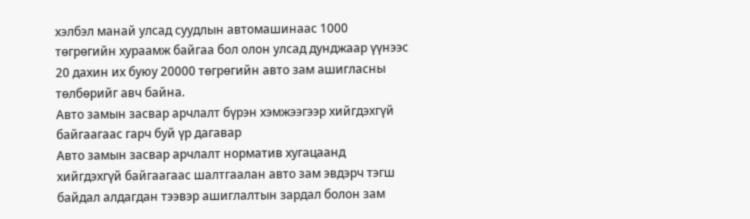хэлбэл манай улсад суудлын автомашинаас 1000 төгрөгийн хураамж байгаа бол олон улсад дунджаар үүнээс 20 дахин их буюу 20000 төгрөгийн авто зам ашигласны төлбөрийг авч байна.
Авто замын засвар арчлалт бүрэн хэмжээгээр хийгдэхгүй байгаагаас гарч буй үр дагавар
Авто замын засвар арчлалт норматив хугацаанд хийгдэхгүй байгаагаас шалтгаалан авто зам эвдэрч тэгш байдал алдагдан тээвэр ашиглалтын зардал болон зам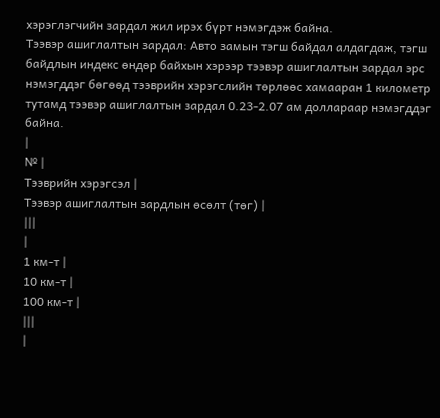хэрэглэгчийн зардал жил ирэх бүрт нэмэгдэж байна.
Тээвэр ашиглалтын зардал: Авто замын тэгш байдал алдагдаж, тэгш байдлын индекс өндөр байхын хэрээр тээвэр ашиглалтын зардал эрс нэмэгддэг бөгөөд тээврийн хэрэгслийн төрлөөс хамааран 1 километр тутамд тээвэр ашиглалтын зардал 0.23-2.07 ам доллараар нэмэгддэг байна.
|
№ |
Тээврийн хэрэгсэл |
Тээвэр ашиглалтын зардлын өсөлт (төг) |
|||
|
1 км-т |
10 км-т |
100 км-т |
|||
|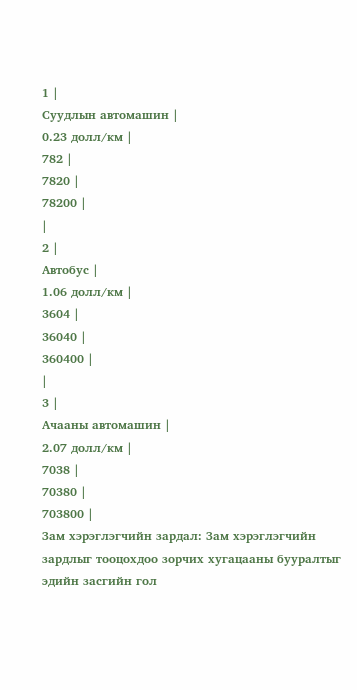1 |
Суудлын автомашин |
0.23 долл/км |
782 |
7820 |
78200 |
|
2 |
Автобус |
1.06 долл/км |
3604 |
36040 |
360400 |
|
3 |
Ачааны автомашин |
2.07 долл/км |
7038 |
70380 |
703800 |
Зам хэрэглэгчийн зардал: Зам хэрэглэгчийн зардлыг тооцохдоо зорчих хугацааны бууралтыг эдийн засгийн гол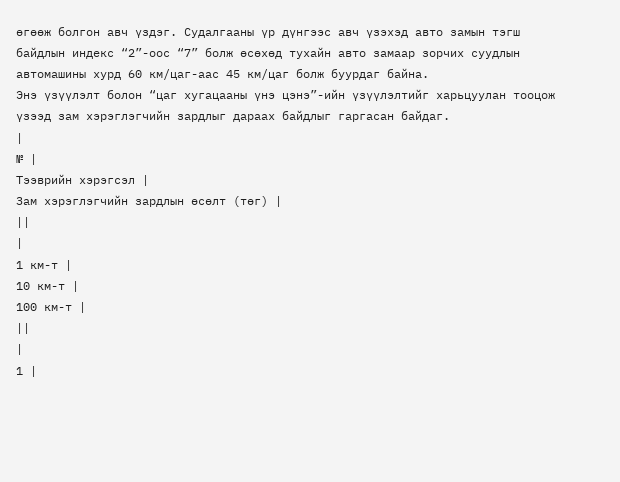өгөөж болгон авч үздэг. Судалгааны үр дүнгээс авч үзэхэд авто замын тэгш байдлын индекс “2”-оос “7” болж өсөхөд тухайн авто замаар зорчих суудлын автомашины хурд 60 км/цаг-аас 45 км/цаг болж буурдаг байна.
Энэ үзүүлэлт болон “цаг хугацааны үнэ цэнэ”-ийн үзүүлэлтийг харьцуулан тооцож үзээд зам хэрэглэгчийн зардлыг дараах байдлыг гаргасан байдаг.
|
№ |
Тээврийн хэрэгсэл |
Зам хэрэглэгчийн зардлын өсөлт (төг) |
||
|
1 км-т |
10 км-т |
100 км-т |
||
|
1 |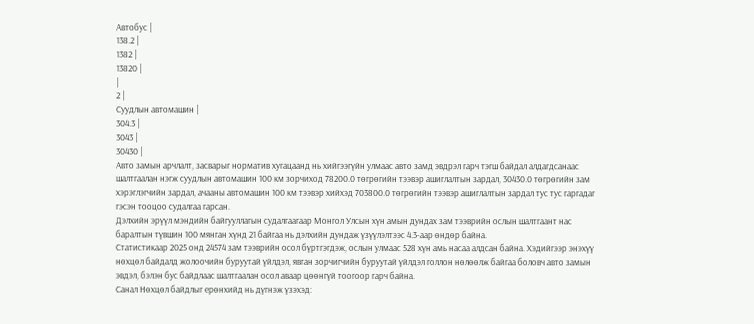Автобус |
138.2 |
1382 |
13820 |
|
2 |
Суудлын автомашин |
304.3 |
3043 |
30430 |
Авто замын арчлалт, засварыг норматив хугацаанд нь хийгээгүйн улмаас авто замд эвдрэл гарч тэгш байдал алдагдсанаас шалтгаалан нэгж суудлын автомашин 100 км зорчиход 78200.0 төгрөгийн тээвэр ашиглалтын зардал, 30430.0 төгрөгийн зам хэрэглэгчийн зардал, ачааны автомашин 100 км тээвэр хийхэд 703800.0 төгрөгийн тээвэр ашиглалтын зардал тус тус гаргадаг гэсэн тооцоо судалгаа гарсан.
Дэлхийн эрүүл мэндийн байгууллагын судалгаагаар Монгол Улсын хүн амын дундах зам тээврийн ослын шалтгаант нас баралтын түвшин 100 мянган хүнд 21 байгаа нь дэлхийн дундаж үзүүлэлтээс 4.3-аар өндөр байна.
Статистикаар 2025 онд 24574 зам тээврийн осол бүртгэгдэж, ослын улмаас 528 хүн амь насаа алдсан байна. Хэдийгээр энэхүү нөхцөл байдалд жолоочийн буруутай үйлдэл, явган зорчигчийн буруутай үйлдэл голлон нөлөөлж байгаа боловч авто замын эвдэл, бэлэн бус байдлаас шалтгаалан осол аваар цөөнгүй тоогоор гарч байна.
Санал Нөхцөл байдлыг ерөнхийд нь дүгнэж үзэхэд: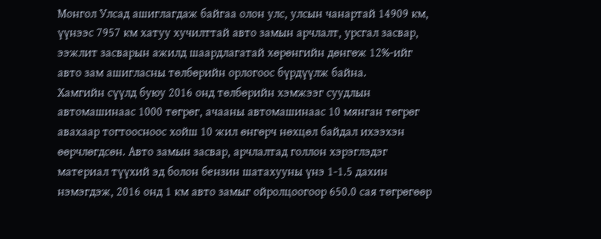Монгол Улсад ашиглагдаж байгаа олон улс, улсын чанартай 14909 км, үүнээс 7957 км хатуу хучилттай авто замын арчлалт, урсгал засвар, ээжлит засварын ажилд шаардлагатай хөрөнгийн дөнгөж 12%-ийг авто зам ашигласны төлбөрийн орлогоос бүрдүүлж байна.
Хамгийн сүүлд буюу 2016 онд төлбөрийн хэмжээг суудлын автомашинаас 1000 төгрөг, ачааны автомашинаас 10 мянган төгрөг авахаар тогтоосноос хойш 10 жил өнгөрч нөхцөл байдал ихээхэн өөрчлөгдсөн. Авто замын засвар, арчлалтад голлон хэрэглэдэг материал түүхий эд болон бензин шатахууны үнэ 1-1.5 дахин нэмэгдэж, 2016 онд 1 км авто замыг ойролцоогоор 650.0 сая төгрөгөөр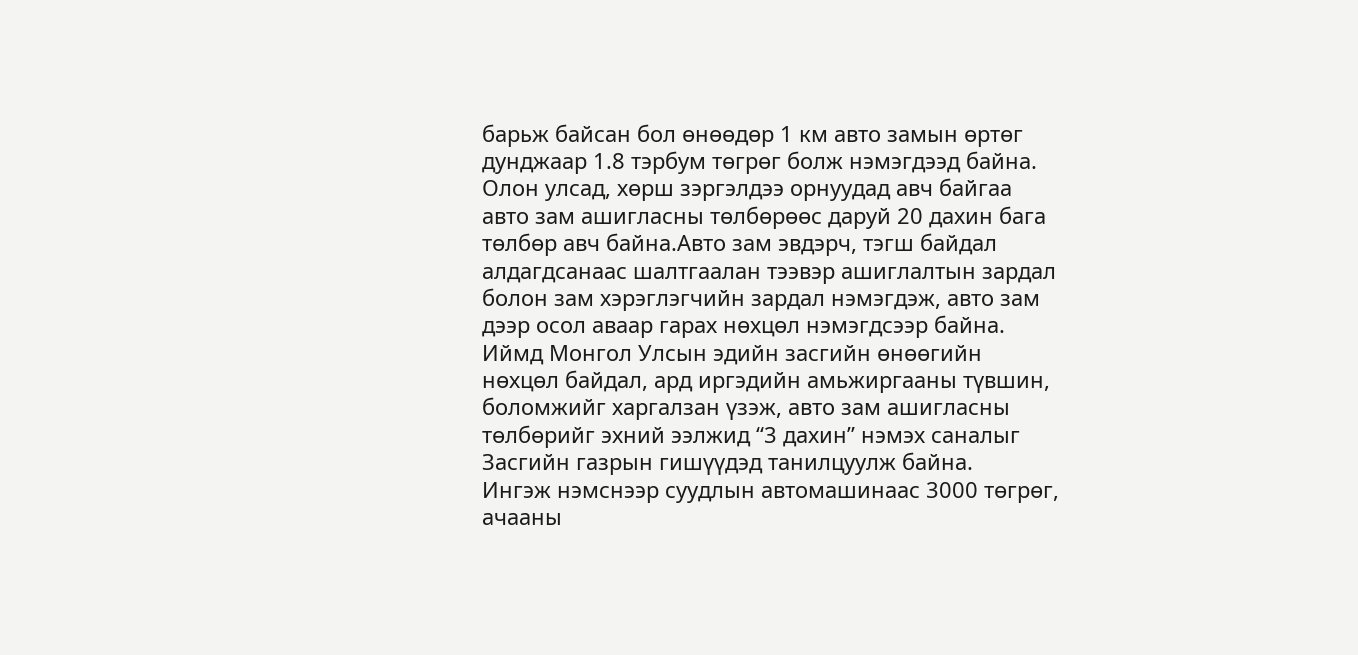барьж байсан бол өнөөдөр 1 км авто замын өртөг дунджаар 1.8 тэрбум төгрөг болж нэмэгдээд байна.
Олон улсад, хөрш зэргэлдээ орнуудад авч байгаа авто зам ашигласны төлбөрөөс даруй 20 дахин бага төлбөр авч байна.Авто зам эвдэрч, тэгш байдал алдагдсанаас шалтгаалан тээвэр ашиглалтын зардал болон зам хэрэглэгчийн зардал нэмэгдэж, авто зам дээр осол аваар гарах нөхцөл нэмэгдсээр байна.
Иймд Монгол Улсын эдийн засгийн өнөөгийн нөхцөл байдал, ард иргэдийн амьжиргааны түвшин, боломжийг харгалзан үзэж, авто зам ашигласны төлбөрийг эхний ээлжид “3 дахин” нэмэх саналыг Засгийн газрын гишүүдэд танилцуулж байна.
Ингэж нэмснээр суудлын автомашинаас 3000 төгрөг, ачааны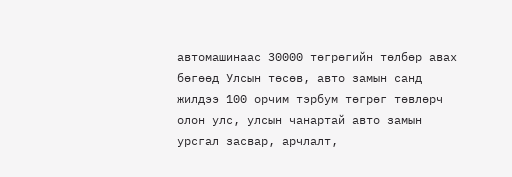автомашинаас 30000 төгрөгийн төлбөр авах бөгөөд Улсын төсөв, авто замын санд жилдээ 100 орчим тэрбум төгрөг төвлөрч олон улс, улсын чанартай авто замын урсгал засвар, арчлалт,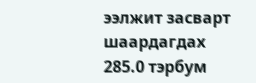ээлжит засварт шаардагдах 285.0 тэрбум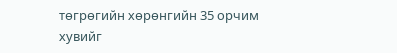төгрөгийн хөрөнгийн 35 орчим хувийг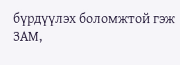бүрдүүлэх боломжтой гэж ЗАМ,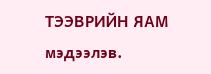ТЭЭВРИЙН ЯАМ мэдээлэв.